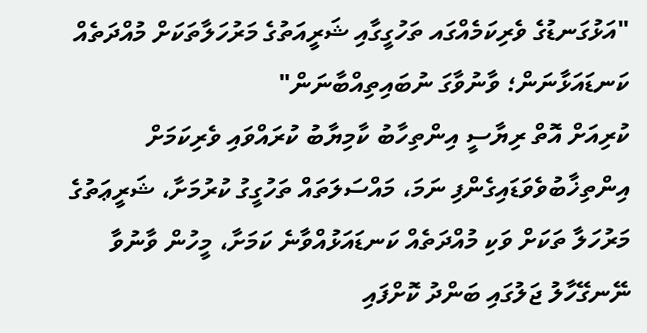"އަޅުގަނޑުގެ ވެރިކަމެއްގައ ތަހުގީގާއި ޝަރީއަތުގެ މަރުހަލާތަކަށް މުއްދަތެއް ކަނޑައަޅާނަން؛ ވާނުވާގަ ނުބައިތިއްބާނަން"
ކުރިއަށް އޮތް ރިޔާސީ އިންތިހާބު ކާމިޔާބު ކުރައްވައި ވެރިކަމަށް އިންތިޚާބުވެވަޑައިގެންފި ނަމަ، މައްސަލަތައް ތަހުގީގު ކުރުމަށާ، ޝަރީޢަތުގެ މަރުހަލާ ތަކަށް ވަކި މުއްދަތެއް ކަނޑައަޅުއްވާނެ ކަމަށާ، މީހުން ވާނުވާ ނޭނގޭހާލު ޖަލުގައި ބަންދު ކޮށްފައި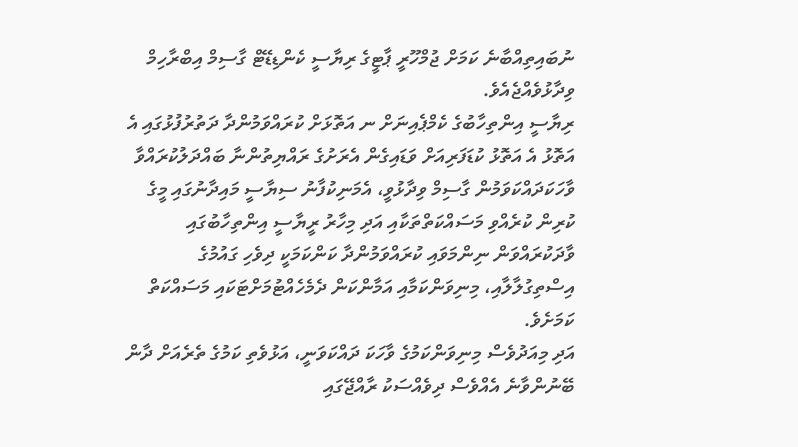ނުބައިތިއްބާނެ ކަމަށް ޖުމްހޫރީ ޕާޓީގެ ރިޔާސީ ކެންޑިޑޭޓް ގާސިމް އިބްރާހިމް ވިދާޅުވެއްޖެއެވެ.
ރިޔާސީ އިންތިހާބުގެ ކެމްޕެއިނަށް ނ އަތޮޅަށް ކުރައްވަމުންދާ ދަތުރުފުޅުގައި އެ އަތޮޅު އެ އަތޮޅު ކުޑަފަރިއަށް ވަޑައިގެން އެރަށުގެ ރައްޔިތުންނާ ބައްދަލުކުރައްވާ ވާހަކަދައްކަވަމުން ގާސިމް ވިދާޅުވީ، އެމަނިކުފާނު ސިޔާސީ މައިދާނުގައި މީގެ ކުރިން ކުރެއްވި މަސައްކަތްތަކާއި އަދި މިހާރު ރީޔާސީ އިންތިހާބުގައި ވާދަކުރައްވަން ނިންމަވައި ކުރައްވަމުންދާ ކަންކަމަކީ ދިވެހި ގައުމުގެ އިސްތިގުލާލާއި، މިނިވަންކަމާއި އަމާންކަން ދެމެހެއްޓުމަށްޓަކައި މަސައްކަތް ކަމަށެވެ.
އަދި މިއަދުވެސް މިނިވަންކަމުގެ ވާހަކަ ދައްކަވަނީ، އަޅުވެތި ކަމުގެ ތެރެއަށް ދާން ބޭނުންވާނެ އެއްވެސް ދިވެއްސަކު ރާއްޖޭގައި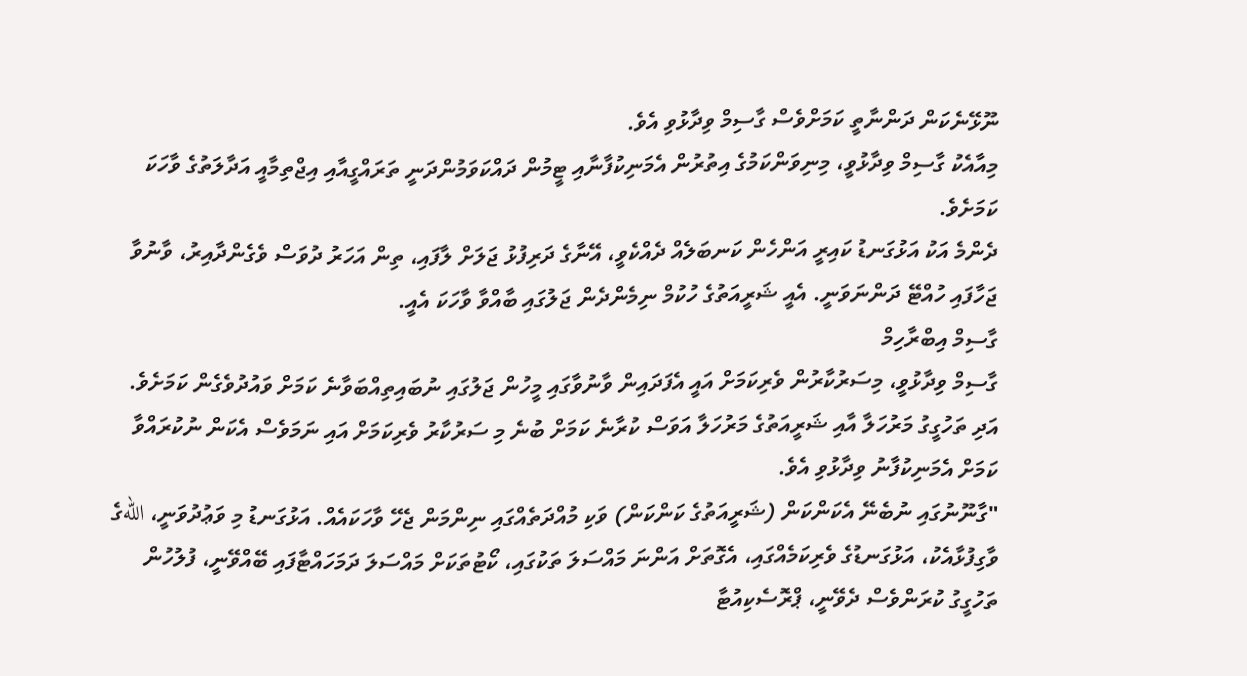ނޫޅޭނެކަން ދަންނާތީ ކަމަށްވެސް ގާސިމް ވިދާޅުވި އެވެ.
މިއާއެކު ގާސިމް ވިދާޅުވީ، މިނިވަންކަމުގެ އިތުރުން އެމަނިކުފާނާއި ޓީމުން ދައްކަވަމުންދަނީ ތަރައްގީއާއި އިޖްތިމާއީ އަދާލަތުގެ ވާހަކަ ކަމަށެވެ.
ދެންމެ އަކު އަޅުގަނޑު ކައިރީ އަންހެން ކަނބަލެއް ދެއްކެވީ، އޭނާގެ ދަރިފުޅު ޖަލަށް ލާފައި، ތިން އަހަރު ދުވަސް ވެގެންދާއިރު، ވާނުވާ ޖަހާފައި ހުއްޓޭ ދަންނަވަނީ. އެއީ ޝަރީއަތުގެ ހުކުމް ނިމެންދެން ޖަލުގައި ބާއްވާ ވާހަކަ އެއީ.
ގާސިމް އިބްރާހިމް
ގާސިމް ވިދާޅުވީ، މިސަރުކާރުން ވެރިކަމަށް އައީ އެފަދައިން ވާނުވާގައި މީހުން ޖަލުގައި ނުބައިތިއްބަވާނެ ކަމަށް ވައުދުވެގެން ކަމަށެވެ. އަދި ތަހުގީގު މަރުހަލާ އާއި ޝަރީއަތުގެ މަރުހަލާ އަވަސް ކުރާނެ ކަމަށް ބުނެ މި ސަރުކާރު ވެރިކަމަށް އައި ނަމަވެސް އެކަން ނުކުރައްވާ ކަމަށް އެމަނިކުފާނު ވިދާޅުވި އެވެ.
"ގާނޫނުގައި ނުބެނޭ އެކަންކަން (ޝަރީއަތުގެ ކަންކަން) ވަކި މުއްދަތެއްގައި ނިންމަން ޖެހޭ ވާހަކައެއް. އަޅުގަނޑު މި ވަޢުދުވަނީ، اللهގެ ވާގިފުޅާއެކު، އަޅުގަނޑުގެ ވެރިކަމެއްގައި، އެގޮތަށް އަންނަ މައްސަލަ ތަކުގައި، ކޯޓުތަކަށް މައްސަލަ ދަމަހައްޓާފައި ބޭއްވޭނީ، ފުލުހުން ތަހުގީގު ކުރަންވެސް ދެވޭނީ، ޕްރޮސެކިއުޓާ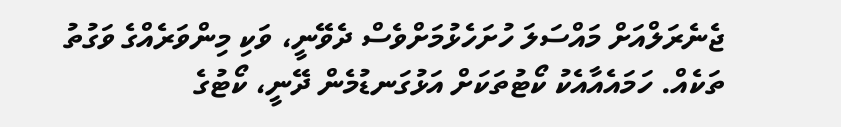ޖެނެރަލްއަށް މައްސަލަ ހުށަހެޅުމަށްވެސް ދެވޭނީ، ވަކި މިންވަރެއްގެ ވަގުތު ތަކެއް. ހަމައެއާއެކު ކޯޓުތަކަށް އަޅުގަނޑުމެން ދޭނީ، ކޯޓުގެ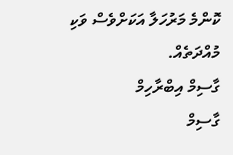ކޮންމެ މަރުހަލާ އަކަށްވެސް ވަކި މުއްދަތެއް.
ގާސިމް އިބްރާހިމް
ގާސިމް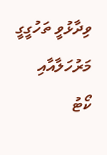ވިދާޅުވީ ތަހުގީގީ މަރުހަލާއާއި ކޯޓު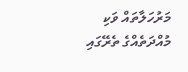މަރުހަލާތައް ވަކި މުއްދަތެއްގެ ތެރޭގައި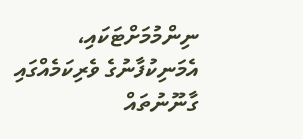ނިންމުމަށްޓަކައި، އެމަނިކުފާނުގެ ވެރިކަމެއްގައި ގާނޫނުތައް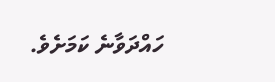ހައްދަވާނެ ކަމަށެވެ.